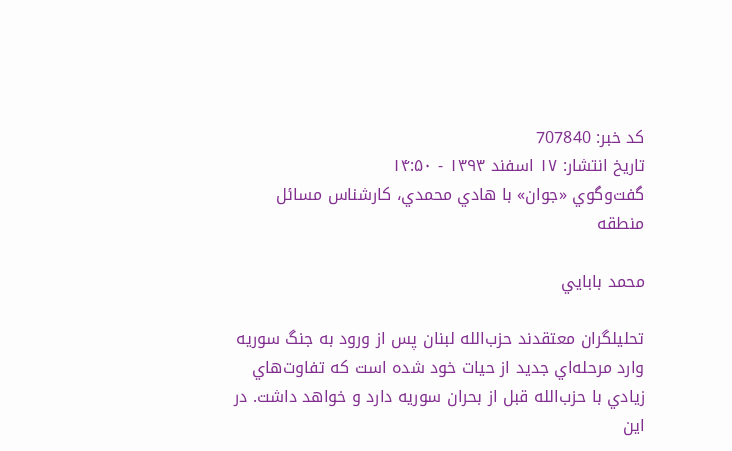کد خبر: 707840
تاریخ انتشار: ۱۷ اسفند ۱۳۹۳ - ۱۴:۵۰
گفت‌و‌گوي «جوان» با هادي محمدي، كارشناس مسائل منطقه

محمد بابايي

تحليلگران معتقدند حزب‌الله لبنان پس از ورود به جنگ سوريه وارد مرحله‌اي جديد از حيات خود شده است كه تفاوت‌هاي زيادي با حزب‌الله قبل از بحران سوريه دارد و خواهد داشت. در اين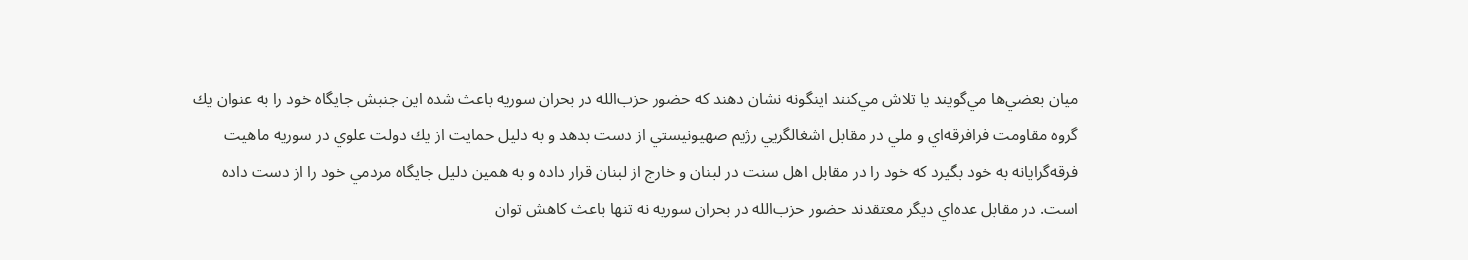ميان بعضي‌ها مي‌گويند يا تلاش مي‌كنند اينگونه نشان دهند كه حضور حزب‌الله در بحران سوريه باعث شده اين جنبش جايگاه خود را به عنوان يك گروه مقاومت فرافرقه‌اي و ملي در مقابل اشغالگريي رژيم صهيونيستي از دست بدهد و به دليل حمايت از يك دولت علوي در سوريه ماهيت فرقه‌گرايانه به خود بگيرد كه خود را در مقابل اهل سنت در لبنان و خارج از لبنان قرار داده و به همين دليل جايگاه مردمي خود را از دست داده است. در مقابل عده‌اي ديگر معتقدند حضور حزب‌الله در بحران سوريه نه تنها باعث كاهش توان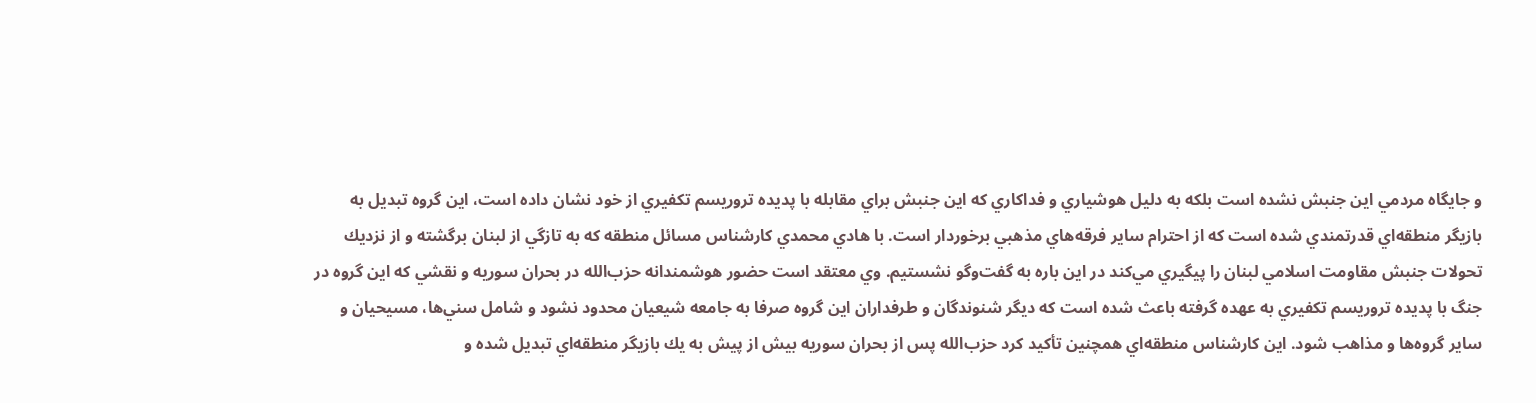و جايگاه مردمي اين جنبش نشده است بلكه به دليل هوشياري و فداكاري كه اين جنبش براي مقابله با پديده تروريسم تكفيري از خود نشان داده است، اين گروه تبديل به بازيگر منطقه‌اي قدرتمندي شده است كه از احترام ساير فرقه‌هاي مذهبي برخوردار است. با هادي محمدي كارشناس مسائل منطقه كه به تازگي از لبنان برگشته و از نزديك تحولات جنبش مقاومت اسلامي لبنان را پيگيري مي‌كند در اين باره به گفت‌وگو نشستيم. وي معتقد است حضور هوشمندانه حزب‌الله در بحران سوريه و نقشي كه اين گروه در جنگ با پديده تروريسم تكفيري به عهده گرفته باعث شده است كه ديگر شنوندگان و طرفداران اين گروه صرفا به جامعه شيعيان محدود نشود و شامل سني‌ها، مسيحيان و ساير گروه‌ها و مذاهب شود. اين كارشناس منطقه‌اي همچنين تأكيد كرد حزب‌الله پس از بحران سوريه بيش از پيش به يك بازيگر منطقه‌اي تبديل شده و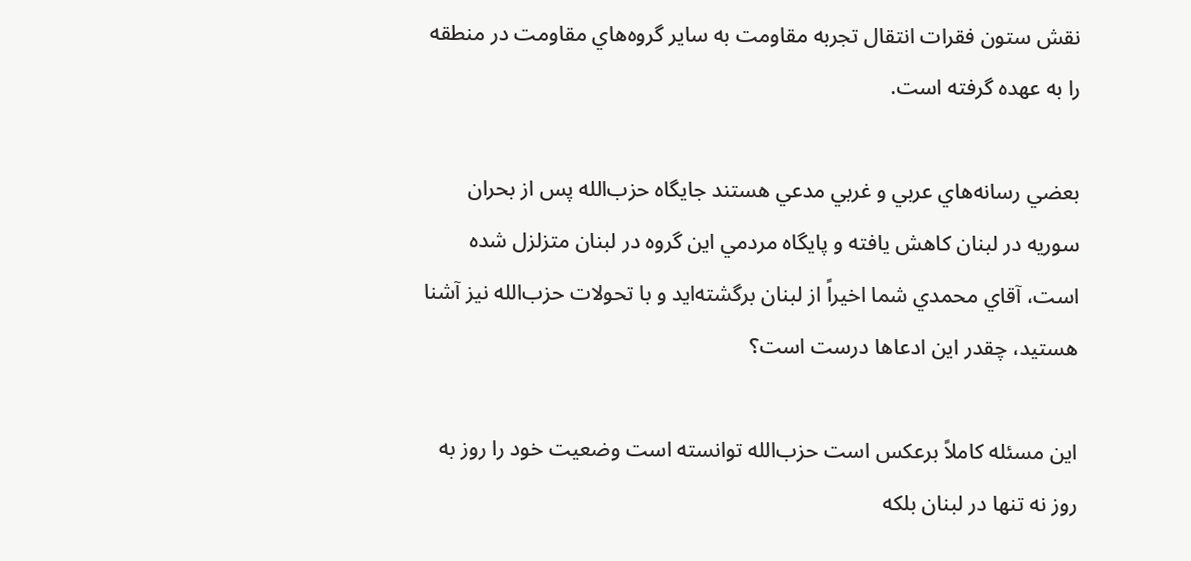نقش ستون فقرات انتقال تجربه‌ مقاومت به ساير گروه‌هاي مقاومت در منطقه را به عهده گرفته است.

بعضي رسانه‌هاي عربي و غربي مدعي هستند جايگاه حزب‌الله پس از بحران سوريه در لبنان كاهش يافته و پايگاه مردمي اين گروه در لبنان متزلزل شده است، آقاي محمدي شما اخيراً از لبنان برگشته‌ايد و با تحولات حزب‌الله نيز آشنا هستيد، چقدر اين ادعاها درست است؟

اين مسئله كاملاً برعكس است حزب‌الله توانسته است وضعيت خود را روز به روز نه تنها در لبنان بلكه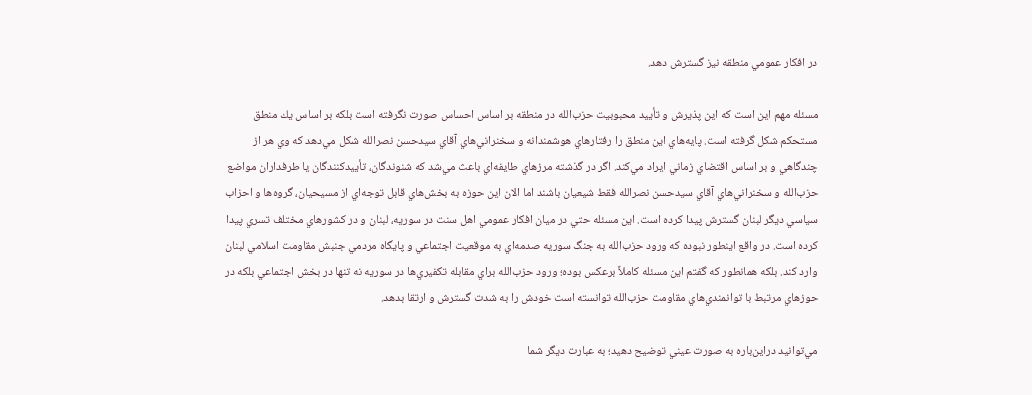در افكار عمومي منطقه نيز گسترش دهد.

مسئله مهم اين است كه اين پذيرش و تأييد محبوبيت حز‌ب‌الله در منطقه بر اساس احساس صورت نگرفته است بلكه بر اساس يك منطق مستحكم شكل گرفته است. پايه‌هاي اين منطق را رفتارهاي هوشمندانه و سخنراني‌هاي آقاي سيد‌حسن نصرالله شكل مي‌دهد كه وي هر از چندگاهي و بر اساس اقتضاي زماني ايراد مي‌كند. اگر در گذشته مرزهاي طايفه‌اي باعث مي‌شد كه شنوندگان، تأييدكنندگان يا طرفداران مواضع حزب‌الله و سخنراني‌هاي آقاي سيد‌حسن نصرالله فقط شيعيان باشند اما الان اين حوزه به بخش‌هاي قابل توجه‌اي از مسيحيان، گروه‌ها و احزاب سياسي ديگر لبنان گسترش پيدا كرده است. اين مسئله حتي در ميان افكار عمومي اهل سنت در سوريه، لبنان و در كشورهاي مختلف تسري پيدا كرده است. در واقع اينطور نبوده كه ورود حزب‌الله به جنگ سوريه صدمه‌اي به موقعيت اجتماعي و پايگاه مردمي جنبش مقاومت اسلامي لبنان وارد كند. بلكه همانطور كه گفتم اين مسئله كاملاً برعكس بوده؛ ورود حزب‌الله براي مقابله تكفيري‌ها در سوريه نه تنها در بخش اجتماعي بلكه در حوز‌هاي مرتبط با توانمندي‌هاي مقاومت حزب‌الله توانسته است خودش را به شدت گسترش و ارتقا بدهد.

مي‌توانيد در‌اين‌باره به صورت عيني توضيح دهيد؛ به عبارت ديگر شما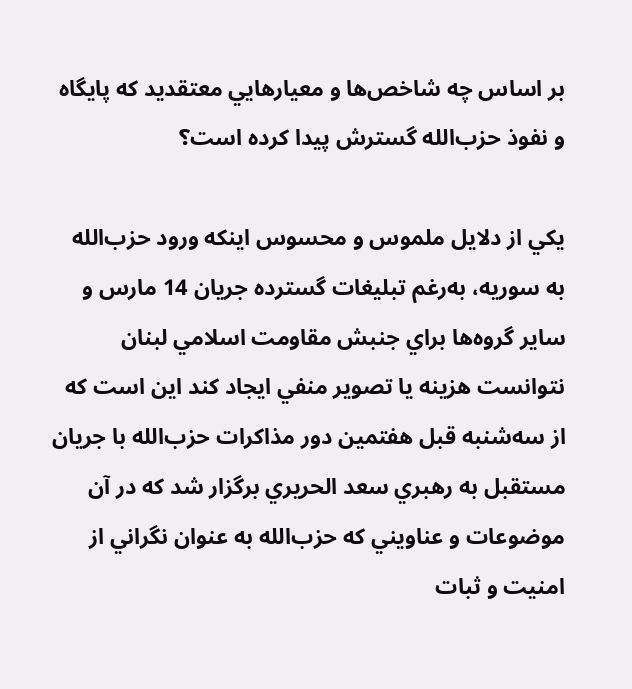بر اساس چه شاخص‌ها و معيارهايي معتقديد كه پايگاه و نفوذ حزب‌الله گسترش پيدا كرده است؟

يكي از دلايل ملموس و محسوس اينكه ورود حزب‌الله به سوريه، به‌رغم تبليغات گسترده جريان 14 مارس و ساير گروه‌ها براي جنبش مقاومت اسلامي لبنان نتوانست هزينه يا تصوير منفي ايجاد كند اين است كه از سه‌شنبه قبل هفتمين دور مذاكرات حزب‌الله با جريان مستقبل به رهبري سعد الحريري برگزار شد كه در آن موضوعات و عناويني كه حزب‌الله به عنوان نگراني از امنيت و ثبات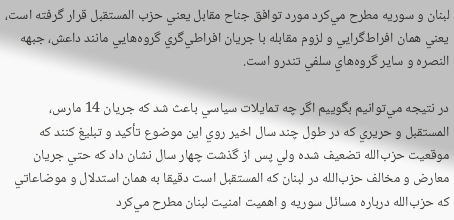لبنان و سوريه مطرح مي‌كرد مورد توافق جناح مقابل يعني حزب المستقبل قرار گرفته است، يعني همان افراط‌گرايي و لزوم مقابله با جريان افراطي‌گري گروه‌هايي مانند داعش، جبهه النصره و ساير گروه‌هاي سلفي تندرو است.

در نتيجه مي‌توانيم بگوييم اگر چه تمايلات سياسي باعث شد كه جريان 14 مارس، المستقبل و حريري كه در طول چند سال اخير روي اين موضوع تأكيد و تبليغ كنند كه موقعيت حزب‌الله تضعيف شده ولي پس از گذشت چهار سال نشان داد كه حتي جريان معارض و مخالف حزب‌الله در لبنان كه المستقبل است دقيقا به همان استدلال و موضاعاتي كه حزب‌الله درباره مسائل سوريه و اهميت امنيت لبنان مطرح مي‌كرد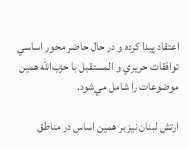اعتقاد پيدا كرده و در حال حاضر محور اساسي توافقات حريري و المستقبل با حزب‌الله همين موضوعات را شامل مي‌شود.

ارتش لبنان نيز بر همين اساس در مناطق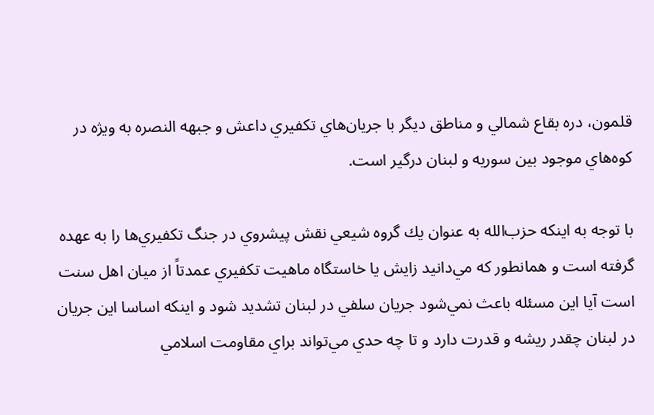قلمون، دره بقاع شمالي و مناطق ديگر با جريان‌هاي تكفيري داعش و جبهه النصره به ويژه در كوه‌هاي موجود بين سوريه و لبنان درگير است.

با توجه به اينكه حزب‌الله به عنوان يك گروه شيعي نقش پيشروي در جنگ تكفيري‌ها را به عهده گرفته است و همانطور كه مي‌دانيد زايش يا خاستگاه ماهيت تكفيري عمدتاً از ميان اهل سنت است آيا اين مسئله باعث نمي‌شود جريان سلفي در لبنان تشديد شود و اينكه اساسا اين جريان در لبنان چقدر ريشه و قدرت دارد و تا چه حدي مي‌تواند براي مقاومت اسلامي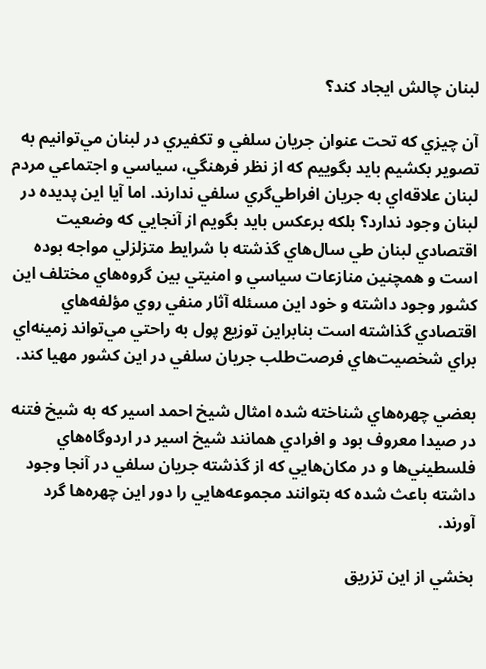لبنان چالش ايجاد كند؟

آن چيزي كه تحت عنوان جريان سلفي و تكفيري در لبنان مي‌توانيم به تصوير بكشيم بايد بگوييم كه از نظر فرهنگي، سياسي و اجتماعي مردم لبنان علاقه‌اي به جريان افراطي‌گري سلفي ندارند. اما آيا اين پديده در لبنان وجود ندارد؟ بلكه برعكس بايد بگويم از آنجايي كه وضعيت اقتصادي لبنان طي سال‌هاي گذشته با شرايط متزلزلي مواجه بوده است و همچنين منازعات سياسي و امنيتي بين گروه‌هاي مختلف اين كشور وجود داشته و خود اين مسئله آثار منفي روي مؤلفه‌هاي اقتصادي گذاشته است بنابراين توزيع پول به راحتي مي‌تواند زمينه‌‌اي براي شخصيت‌هاي فرصت‌طلب جريان سلفي در اين كشور مهيا كند.

بعضي چهره‌هاي شناخته شده امثال شيخ احمد اسير كه به شيخ فتنه در صيدا معروف بود و افرادي همانند شيخ اسير در اردوگاه‌هاي فلسطيني‌ها و در مكان‌هايي كه از گذشته جريان سلفي در آنجا وجود داشته باعث شده كه بتوانند مجموعه‌هايي را دور اين چهر‌ه‌ها گرد آورند.

بخشي از اين تزريق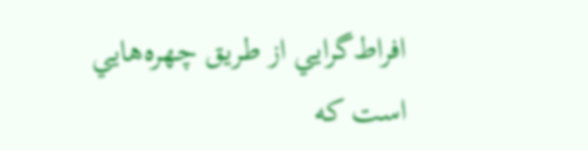افراط‌گرايي از طريق چهره‌هايي است كه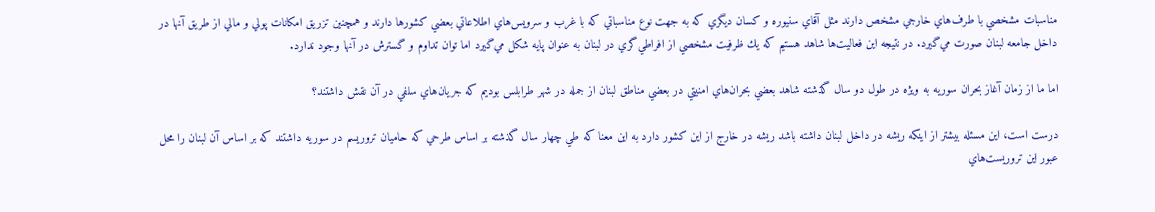مناسبات مشخصي با طرف‌هاي خارجي مشخص دارند مثل آقاي سنيوره و كسان ديگري كه به جهت نوع مناسباتي كه با غرب و سرويس‌هاي اطلاعاتي بعضي كشورها دارند و همچنين تزريق امكانات پولي و مالي از طريق آنها در داخل جامعه لبنان صورت مي‌گيرد. در نتيجه اين فعاليت‌ها شاهد هستيم كه يك ظرفيت مشخصي از افراطي‌گري در لبنان به عنوان پايه شكل مي‌گيرد اما توان تداوم و گسترش در آنها وجود ندارد.

اما ما از زمان آغاز بحران سوريه به ويژه در طول دو سال گذشته شاهد بعضي بحران‌هاي امنيتي در بعضي مناطق لبنان از جمله در شهر طرابلس بوديم كه جريان‌هاي سلفي در آن نقش داشتند؟

درست است، اين مسئله بيشتر از اينكه ريشه در داخل لبنان داشته باشد ريشه در خارج از اين كشور دارد به اين معنا كه طي چهار سال گذشته بر اساس طرحي كه حاميان تروريسم در سوريه داشتند كه بر اساس آن لبنان را محل عبور اين تروريست‌هاي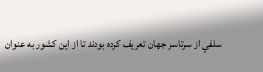سلفي از سرتاسر جهان تعريف كرده بودند تا از اين كشور به عنوان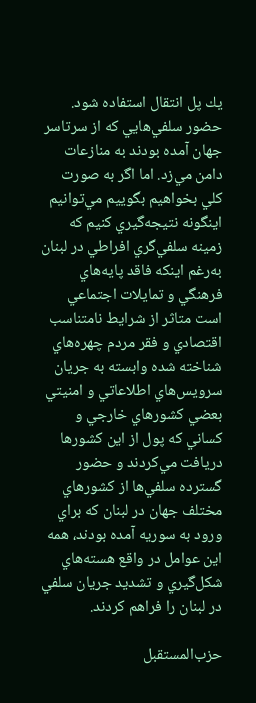يك پل انتقال استفاده شود. حضور سلفي‌هايي كه از سرتاسر جهان آمده بودند به منازعات دامن مي‌زد. اما اگر به صورت كلي بخواهيم بگوييم مي‌توانيم اينگونه نتيجه‌گيري كنيم كه زمينه سلفي‌گري افراطي در لبنان به‌‌رغم اينكه فاقد پايه‌هاي فرهنگي و تمايلات اجتماعي است متاثر از شرايط نامتناسب اقتصادي و فقر مردم چهره‌هاي شناخته شده وابسته به جريان سرويس‌هاي اطلاعاتي و امنيتي بعضي كشورهاي خارجي و كساني كه پول از اين كشورها دريافت مي‌كردند و حضور گسترده سلفي‌ها از كشورهاي مختلف جهان در لبنان كه براي ورود به سوريه آمده بودند، همه اين عوامل در واقع هسته‌هاي شكل‌گيري و تشديد جريان سلفي در لبنان را فراهم كردند.

حزب‌المستقبل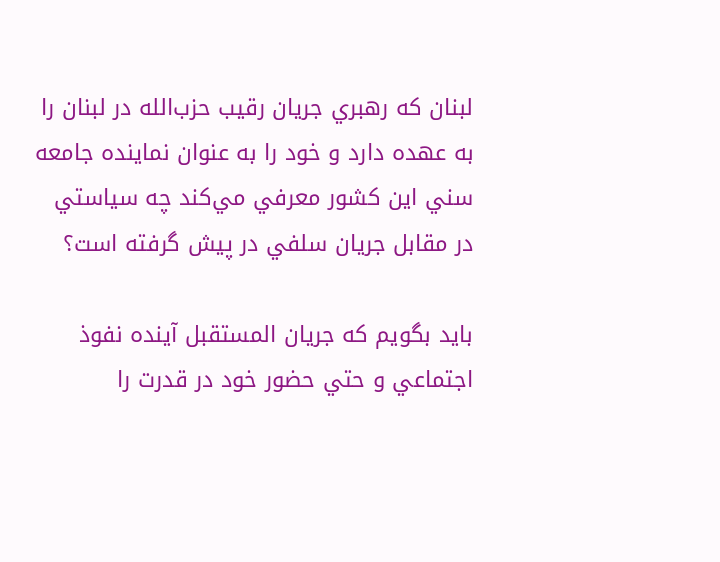لبنان كه رهبري جريان رقيب حزب‌الله در لبنان را به عهده دارد و خود را به عنوان نماينده جامعه سني اين كشور معرفي مي‌كند چه سياستي در مقابل جريان سلفي در پيش گرفته است؟

بايد بگويم كه جريان المستقبل آينده نفوذ اجتماعي و حتي حضور خود در قدرت را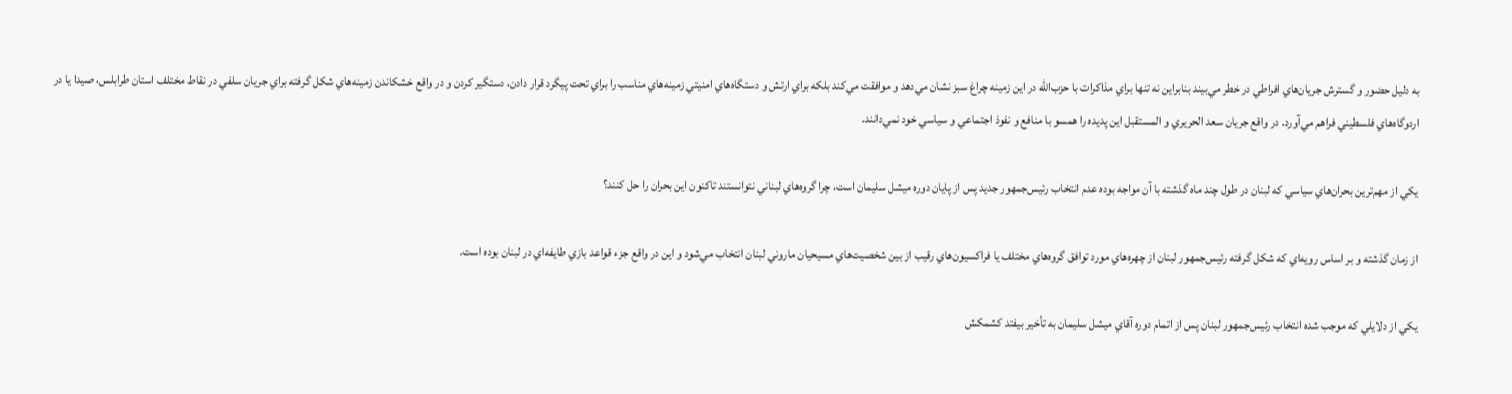به دليل حضور و گسترش جريان‌هاي افراطي در خطر مي‌بيند بنابراين نه تنها براي مذاكرات با حزب‌الله در اين زمينه چراغ سبز نشان مي‌دهد و موافقت مي‌كند بلكه براي ارتش و دستگاه‌هاي امنيتي زمينه‌هاي مناسب را براي تحت پيگرد قرار دادن، دستگير كردن و در واقع خشكاندن زمينه‌هاي شكل گرفته براي جريان سلفي در نقاط مختلف استان طرابلس، صيدا يا در اردوگاه‌هاي فلسطيني فراهم مي‌آورد. در واقع جريان سعد الحريري و المستقبل اين پديده را همسو با منافع و نفوذ اجتماعي و سياسي خود نمي‌دانند.

يكي از مهم‌ترين بحران‌هاي سياسي كه لبنان در طول چند ماه گذشته با آن مواجه بوده عدم انتخاب رئيس‌جمهور جديد پس از پايان دوره ميشل سليمان است، چرا گروه‌هاي لبناني نتوانستند تاكنون اين بحران را حل كنند؟

از زمان گذشته و بر اساس رويه‌اي كه شكل گرفته رئيس‌جمهور لبنان از چهره‌هاي مورد توافق گروه‌هاي مختلف يا فراكسيون‌هاي رقيب از بين شخصيت‌هاي مسيحيان ماروني لبنان انتخاب مي‌شود و اين در واقع جزء قواعد بازي طايفه‌اي در لبنان بوده است.

يكي از دلايلي كه موجب شده انتخاب رئيس‌جمهور لبنان پس از اتمام دوره آقاي ميشل سليمان به تأخير بيفتد كشمكش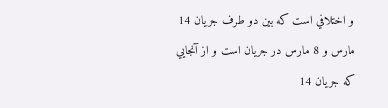و اختلافي است كه بين دو طرف جريان 14 مارس و 8 مارس در جريان است و از آنجايي كه جريان 14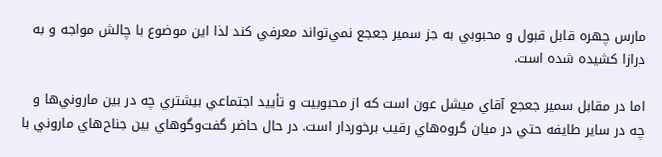مارس چهره قابل قبول و محبوبي به جز سمير جعجع نمي‌تواند معرفي كند لذا اين موضوع با چالش مواجه و به درازا كشيده شده است.

اما در مقابل سمير جعجع آقاي ميشل عون است كه از محبوبيت و تأييد اجتماعي بيشتري چه در بين ماروني‌ها و چه در ساير طايفه حتي در ميان گروه‌هاي رقيب برخوردار است. در حال حاضر گفت‌وگوهاي بين جناح‌هاي ماروني با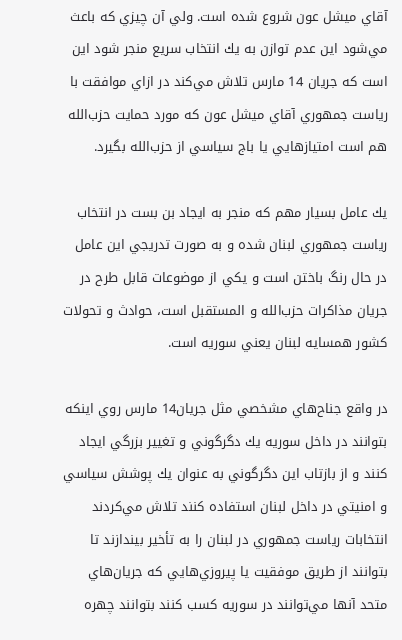آقاي ميشل عون شروع شده است. ولي آن چيزي كه باعث مي‌شود اين عدم توازن به يك انتخاب سريع منجر شود اين است كه جريان 14 مارس تلاش مي‌كند در ازاي موافقت با رياست جمهوري آقاي ميشل عون كه مورد حمايت حزب‌الله هم است امتيازهايي يا باج سياسي از حزب‌الله بگيرد.

يك عامل بسيار مهم كه منجر به ايجاد بن بست در انتخاب رياست جمهوري لبنان شده و به صورت تدريجي اين عامل در حال رنگ باختن است و يكي از موضوعات قابل طرح در جريان مذاكرات حزب‌الله و المستقبل است، حوادث و تحولات كشور همسايه لبنان يعني سوريه است.

در واقع جناح‌هاي مشخصي مثل جريان14 مارس روي اينكه بتوانند در داخل سوريه يك دگرگوني و تغيير بزرگي ايجاد كنند و از بازتاب اين دگرگوني به عنوان يك پوشش سياسي و امنيتي در داخل لبنان استفاده كنند تلاش مي‌كردند انتخابات رياست جمهوري در لبنان را به تأخير بيندازند تا بتوانند از طريق موفقيت يا پيروزي‌هايي كه جريان‌هاي متحد آنها مي‌توانند در سوريه كسب كنند بتوانند چهره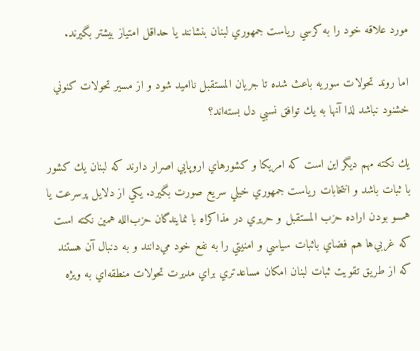مورد علاقه خود را به كرسي رياست جمهوري لبنان بنشانند يا حداقل امتياز بيشتر بگيرند.

اما روند تحولات سوريه باعث شده تا جريان المستقبل نااميد شود و از مسير تحولات كنوني خشنود نباشد لذا آنها به يك توافق نسبي دل بسته‌اند؟

يك نكته مهم ديگر اين است كه امريكا و كشورهاي اروپايي اصرار دارند كه لبنان يك كشور با ثبات باشد و انتخابات رياست جمهوري خيلي سريع صورت بگيرد. يكي از دلايل پرسرعت يا همسو بودن اراده حزب المستقبل و حريري در مذاكراه با نمايندگان حزب‌الله همين نكته است كه غربي‌ها هم فضاي باثبات سياسي و امنيتي را به نفع خود مي‌دانند و به دنبال آن هستند كه از طريق تقويت ثبات لبنان امكان مساعدتري براي مديرت تحولات منطقه‌اي به ويژه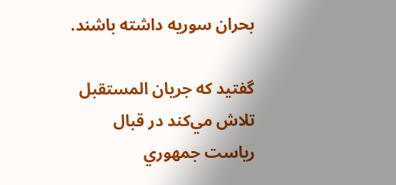بحران سوريه داشته باشند.

گفتيد كه جريان المستقبل تلاش مي‌كند در قبال رياست جمهوري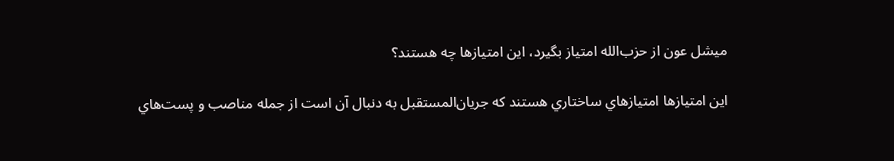ميشل عون از حزب‌الله امتياز بگيرد، اين امتيازها چه هستند؟

اين امتيازها امتيازهاي ساختاري هستند كه جريان‌المستقبل به دنبال آن است از جمله مناصب و پست‌هاي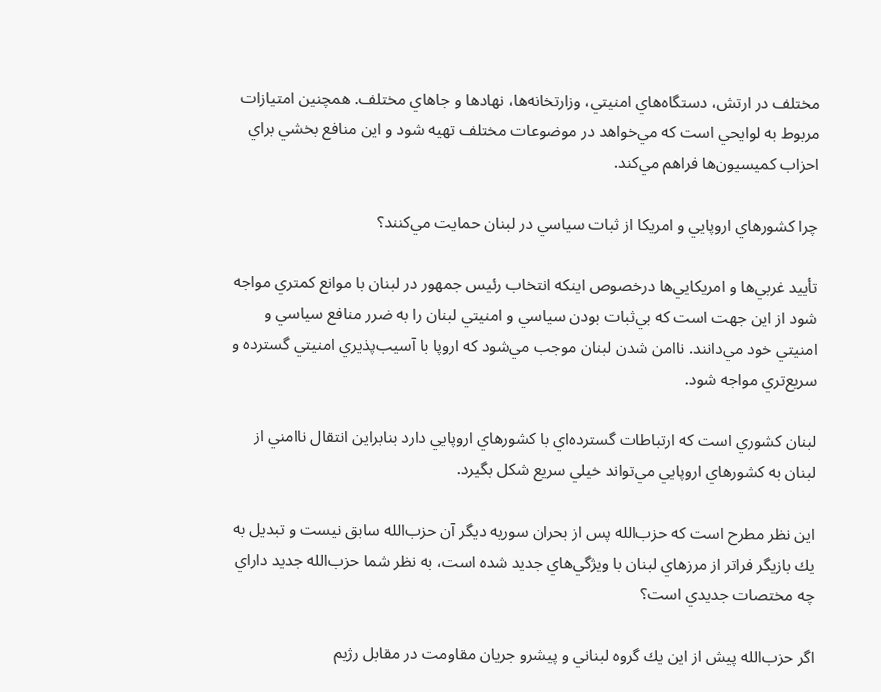مختلف در ارتش، دستگاه‌هاي امنيتي، وزارتخانه‌ها، نهادها و جاهاي مختلف. همچنين امتيازات مربوط به لوايحي است كه مي‌خواهد در موضوعات مختلف تهيه شود و اين منافع بخشي براي احزاب كميسيون‌ها فراهم مي‌كند.

چرا كشورهاي اروپايي و امريكا از ثبات سياسي در لبنان حمايت مي‌كنند؟

تأييد غربي‌ها و امريكايي‌ها درخصوص اينكه انتخاب رئيس جمهور در لبنان با موانع كمتري مواجه شود از اين جهت است كه بي‌ثبات بودن سياسي و امنيتي لبنان را به ضرر منافع سياسي و امنيتي خود مي‌دانند. ناامن شدن لبنان موجب مي‌شود كه اروپا با آسيب‌پذيري امنيتي گسترده و سريع‌تري مواجه شود.

لبنان كشوري است كه ارتباطات گسترده‌اي با كشورهاي اروپايي دارد بنابراين انتقال ناامني از لبنان به كشورهاي اروپايي مي‌تواند خيلي سريع شكل بگيرد.

اين نظر مطرح است كه حزب‌الله پس از بحران سوريه ديگر آن حزب‌الله سابق نيست و تبديل به يك بازيگر فراتر از مرزهاي لبنان با ويژگي‌هاي جديد شده است، به نظر شما حزب‌الله جديد داراي چه مختصات جديدي است؟

اگر حزب‌الله پيش از اين يك گروه لبناني و پيشرو جريان مقاومت در مقابل رژيم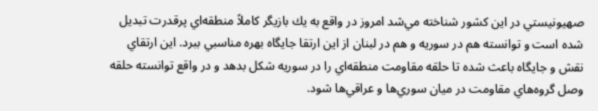صهيونيستي در اين كشور شناخته مي‌شد امروز در واقع به يك بازيگر كاملاً منطقه‌اي پرقدرت تبديل شده است و توانسته هم در سوريه و هم در لبنان از اين ارتقا جايگاه بهره مناسبي ببرد. اين ارتقاي نقش و جايگاه باعث شده تا حلقه مقاومت منطقه‌اي را در سوريه شكل بدهد و در واقع توانسته حلقه وصل گروه‌هاي مقاومت در ميان سوري‌ها و عراقي‌ها شود.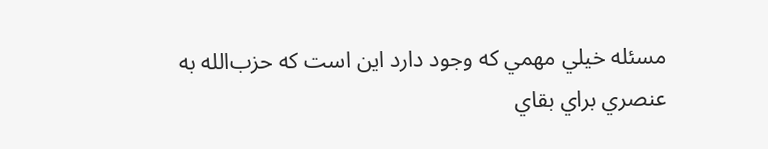مسئله‌ خيلي مهمي كه وجود دارد اين است كه حزب‌الله به عنصري براي بقاي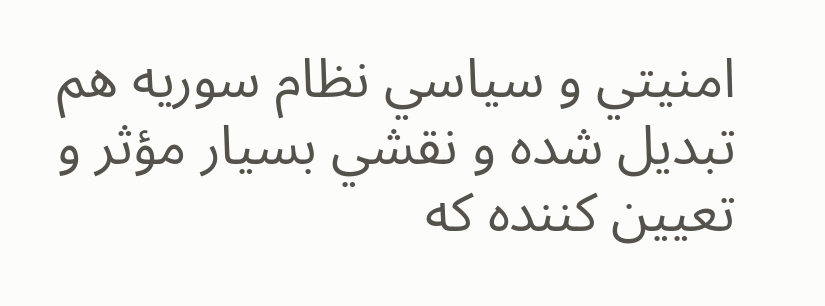امنيتي و سياسي نظام سوريه هم تبديل شده و نقشي بسيار مؤثر و تعيين كننده‌ كه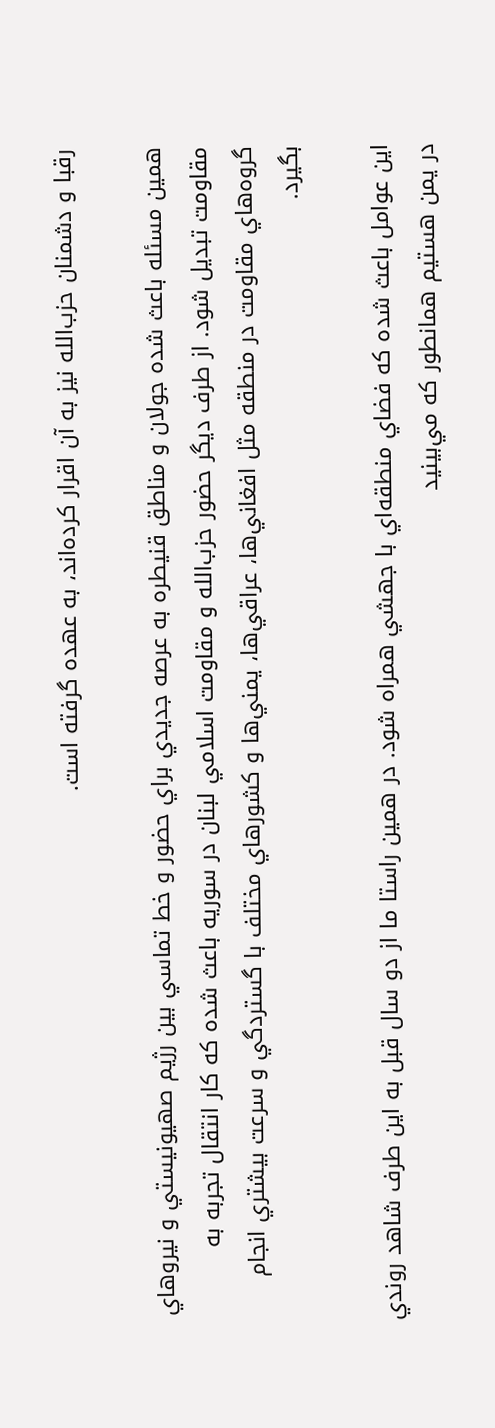رقبا و دشمنان حزب‌الله نيز به آن اقرار كرده‌اند، به عهده گرفته است.

همين مسئله باعث شده جولان و مناطق قنيطره به عرصه جديدي براي حضور و خط تماسي بين رژيم صهيونيستي و نيروهاي مقاومت تبديل شود. از طرف ديگر حضور حزب‌الله و مقاومت اسلامي لبنان در سوريه باعث شده كه كار انتقال تجربه به گروه‌هاي مقاومت در منطقه مثل افغاني‌ها، عراقي‌ها، يمني‌ها و كشورهاي مختلف با گستردگي و سرعت بيشتري انجام بگيرد.

اين عوامل باعث شده كه فضاي منطقه‌اي با جهشي همراه شود. در همين راستا ما از دو سال قبل به اين طرف شاهد روندي در يمن هستيم همانطور كه مي‌بينيد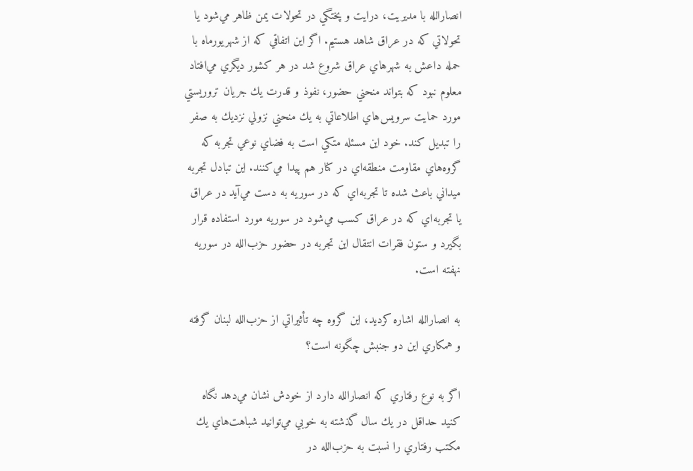انصارالله با مديريت، درايت و پختگي در تحولات يمن ظاهر مي‌شود يا تحولاتي كه در عراق شاهد هستيم. اگر اين اتفاقي كه از شهريورماه با حمله داعش به شهرهاي عراق شروع شد در هر كشور ديگري مي‌افتاد معلوم نبود كه بتواند منحني حضور، نفوذ و قدرت يك جريان تروريستي مورد حمايت سرويس‌هاي اطلاعاتي به يك منحني نزولي نزديك به صفر را تبديل كند. خود اين مسئله متكي است به فضاي نوعي تجربه‌ كه گروه‌هاي مقاومت منطقه‌اي در كنار هم پيدا مي‌كنند. اين تبادل تجربه ميداني باعث شده تا تجربه‌اي كه در سوريه به دست مي‌آيد در عراق يا تجربه‌اي كه در عراق كسب مي‌شود در سوريه مورد استفاده قرار بگيرد و ستون فقرات انتقال اين تجربه در حضور حزب‌الله در سوريه نهفته است.

به انصارالله اشاره كرديد، اين گروه چه تأثيراتي از حزب‌الله لبنان گرفته و همكاري اين دو جنبش چگونه است؟

اگر به نوع رفتاري كه انصارالله دارد از خودش نشان مي‌دهد نگاه كنيد حداقل در يك سال گذشته به خوبي مي‌توانيد شباهت‌هاي يك مكتب رفتاري را نسبت به حزب‌الله در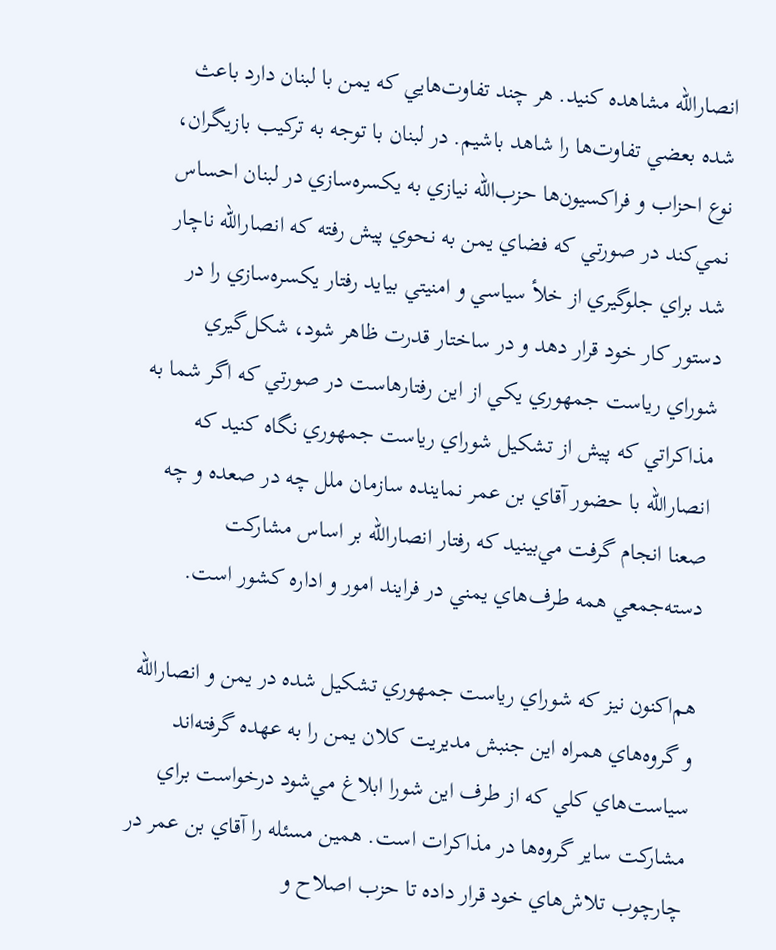انصارالله مشاهده ‌كنيد. هر چند تفاوت‌هايي كه يمن با لبنان دارد باعث شده بعضي تفاوت‌ها را شاهد باشيم. در لبنان با توجه به تركيب بازيگران، نوع احزاب و فراكسيون‌ها حزب‌الله نيازي به يكسره‌سازي در لبنان احساس نمي‌كند در صورتي كه فضاي يمن به نحوي پيش رفته كه انصارالله ناچار شد براي جلوگيري از خلأ سياسي و امنيتي بيايد رفتار يكسره‌سازي را در دستور كار خود قرار دهد و در ساختار قدرت ظاهر شود، شكل‌گيري شوراي رياست جمهوري يكي از اين رفتارهاست در صورتي كه اگر شما به مذاكراتي كه پيش از تشكيل شوراي رياست جمهوري نگاه كنيد كه انصارالله با حضور آقاي بن عمر نماينده سازمان ملل چه در صعده و چه صعنا انجام گرفت مي‌بينيد كه رفتار انصارالله بر اساس مشاركت دسته‌جمعي همه طرف‌هاي يمني در فرايند امور و اداره كشور است.

هم‌اكنون نيز كه شوراي رياست جمهوري تشكيل شده در يمن و انصارالله و گروه‌هاي همراه اين جنبش مديريت كلان يمن را به عهده گرفته‌اند سياست‌هاي كلي كه از طرف اين شورا ابلاغ مي‌شود درخواست براي مشاركت ساير گروه‌ها در مذاكرات است. همين مسئله را آقاي بن عمر در چارچوب تلاش‌هاي خود قرار داده تا حزب اصلاح و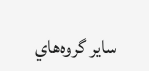ساير گروه‌هاي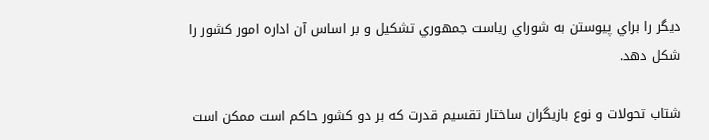ديگر را براي پيوستن به شوراي رياست جمهوري تشكيل و بر اساس آن اداره امور كشور را شكل دهد.

شتاب تحولات و نوع بازيگران ساختار تقسيم قدرت كه بر دو كشور حاكم است ممكن است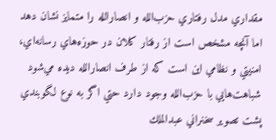مقداري مدل رفتاري حزب‌الله و انصارالله را متمايز نشان دهد اما آنچه مشخص است از رفتار كلان در حوزه‌هاي رسانه‌اي، امنيتي و نظامي اين است كه از طرف انصارالله ديده مي‌شود شباهت‌هايي با حزب‌الله وجود دارد حتي اگر به نوع لگو‌بندي پشت تصوير سخنراني عبدالملك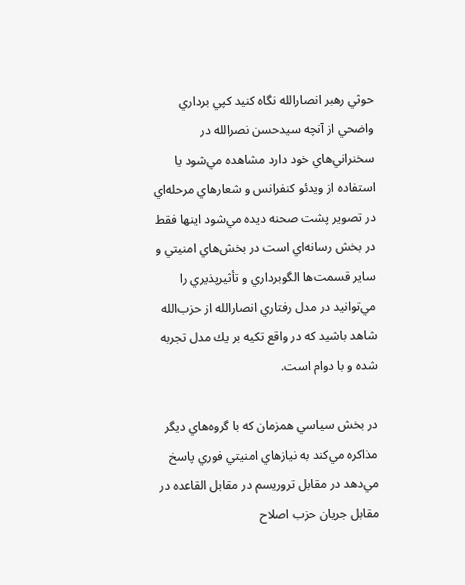حوثي رهبر انصارالله نگاه كنيد كپي برداري واضحي از آنچه سيد‌حسن نصرالله در سخنراني‌هاي خود دارد مشاهده مي‌شود يا استفاده از ويدئو كنفرانس و شعارهاي مرحله‌اي در تصوير پشت صحنه ديده مي‌شود اينها فقط در بخش رسانه‌اي است در بخش‌هاي امنيتي و ساير قسمت‌ها الگوبرداري و تأثير‌پذيري را مي‌توانيد در مدل رفتاري انصارالله از حزب‌الله شاهد باشيد كه در واقع تكيه بر يك مدل تجربه شده و با دوام است.

در بخش سياسي همزمان كه با گروه‌هاي ديگر مذاكره مي‌كند به نيازهاي امنيتي فوري پاسخ مي‌دهد در مقابل تروريسم در مقابل القاعده در مقابل جريان حزب اصلاح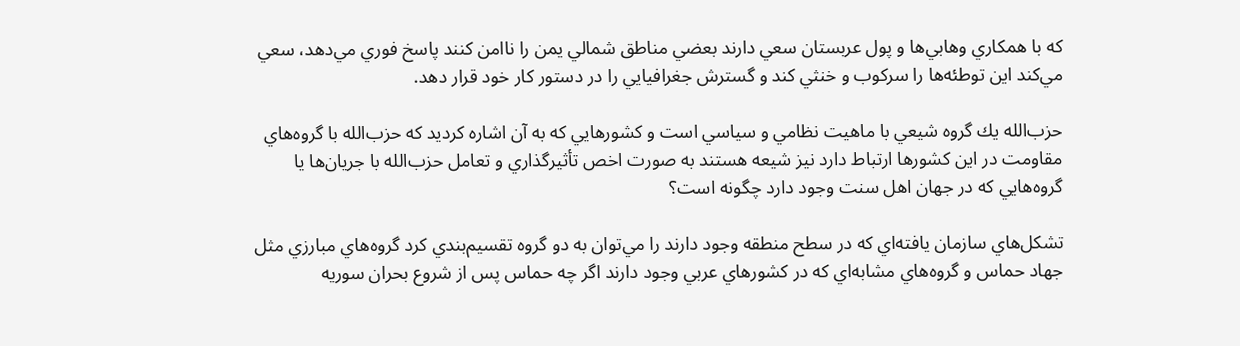كه با همكاري وهابي‌ها و پول عربستان سعي دارند بعضي مناطق شمالي يمن را ناامن كنند پاسخ فوري مي‌دهد، سعي مي‌كند اين توطئه‌ها را سركوب و خنثي كند و گسترش جغرافيايي را در دستور كار خود قرار دهد.

حزب‌الله يك گروه شيعي با ماهيت نظامي و سياسي است و كشورهايي كه به آن اشاره كرديد كه حزب‌الله با گروه‌هاي مقاومت در اين كشورها ارتباط دارد نيز شيعه هستند به صورت اخص تأثيرگذاري و تعامل حزب‌الله با جريان‌ها يا گروه‌هايي كه در جهان اهل سنت وجود دارد چگونه است؟

تشكل‌هاي سازمان يافته‌اي كه در سطح منطقه وجود دارند را مي‌توان به دو گروه تقسيم‌بندي كرد گروه‌هاي مبارزي مثل جهاد حماس و گروه‌هاي مشابه‌اي كه در كشورهاي عربي وجود دارند اگر چه حماس پس از شروع بحران سوريه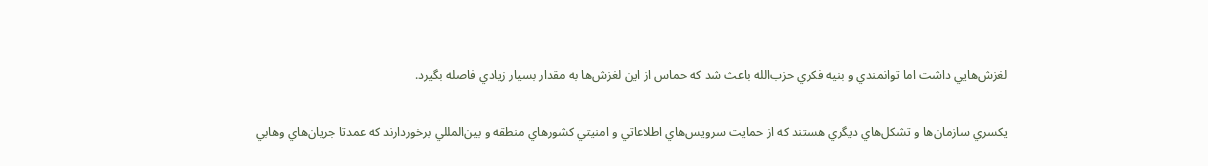لغزش‌هايي داشت اما توانمندي و بنيه فكري حزب‌الله باعث شد كه حماس از اين لغزش‌ها به مقدار بسيار زيادي فاصله بگيرد.

يكسري سازمان‌ها و تشكل‌هاي ديگري هستند كه از حمايت سرويس‌هاي اطلاعاتي و امنيتي كشورهاي منطقه و بين‌المللي برخوردارند كه عمدتا جريان‌هاي وهابي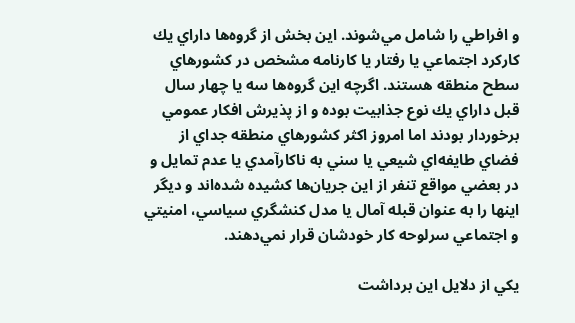و افراطي را شامل مي‌شوند. اين بخش‌ از گروه‌ها داراي يك كاركرد اجتماعي يا رفتار يا كارنامه مشخص در كشورهاي سطح منطقه هستند. اگرچه اين گروه‌ها سه يا چهار سال قبل داراي يك نوع جذابيت بوده و از پذيرش افكار عمومي برخوردار بودند اما امروز اكثر كشورهاي منطقه جداي از فضاي طايفه‌اي شيعي يا سني به ناكارآمدي يا عدم تمايل و در بعضي مواقع تنفر از اين جريان‌ها كشيده شده‌اند و ديگر اينها را به عنوان قبله آمال يا مدل كنشگري سياسي، امنيتي و اجتماعي سرلوحه كار خودشان قرار نمي‌دهند.

يكي از دلايل اين برداشت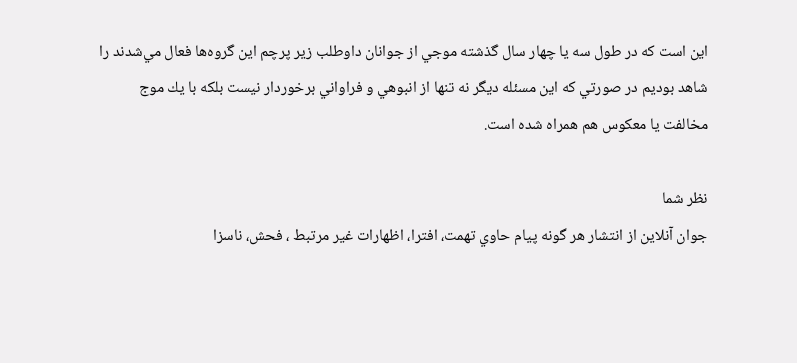اين است كه در طول سه يا چهار سال گذشته موجي از جوانان داوطلب زير پرچم اين گروه‌ها فعال مي‌شدند را شاهد بوديم در صورتي كه اين مسئله ديگر نه تنها از انبوهي و فراواني برخوردار نيست بلكه با يك موج مخالفت يا معكوس هم همراه شده است.

نظر شما
جوان آنلاين از انتشار هر گونه پيام حاوي تهمت، افترا، اظهارات غير مرتبط ، فحش، ناسزا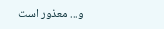و... معذور است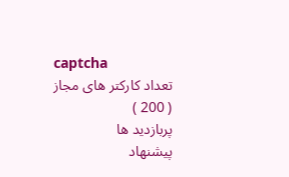captcha
تعداد کارکتر های مجاز ( 200 )
پربازدید ها
پیشنهاد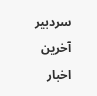سردبیر
آخرین اخبار